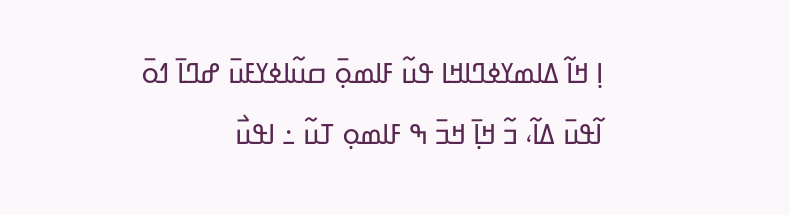ߊ߲ ߞߊ߬ ߡߊߘߌߦߣߊߞߊ ߟߎ߬ ߓߊߘߋ߲߫ ߛߎ߬ߊߦߌߓߎ߫ ߝߣߊ߫ ߗߋ߫ ߊ߬ߟߎ߫ ߡߊ߬، ߏ߬ ߞߊ߲߫ ߞߏ߫ ߒ ߓߊߘߋ߲ ߠߎ߬ ߸ ߊߟߎ߯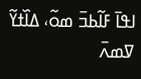ߊߟߊ߫ ߓߊ߬ߕߏ߫ ߘߋ߬، ߡߊ߰ߙߌ߬ ߜߘߍ߫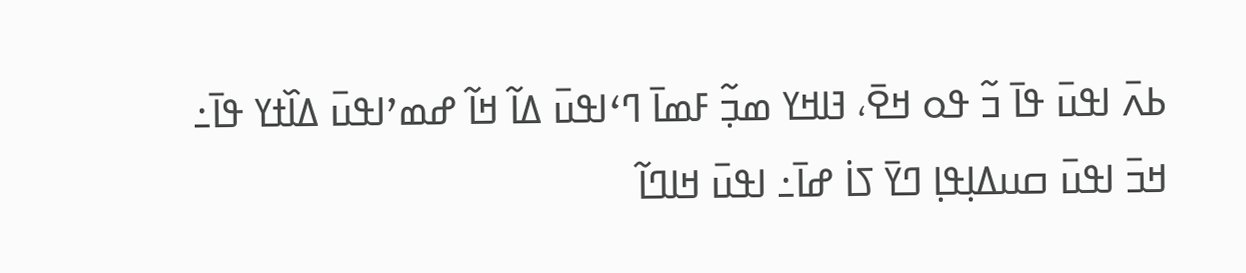ߕߍ߫ ߊߟߎ߫ ߟߊ߫ ߏ߬ ߟߋ ߞߐ߫، ߔߊߞߌ ߘߏ߲߬ ߓߘߊ߫ ߣߵߊߟߎ߫ ߡߊ߬ ߞߊ߬ ߝߘߴߊߟߎ߫ ߡߊ߰ߙߌ ߟߊ߫߸ ߞߏ߫ ߊߟߎ߫ ߛߎߡߊ߲ߟߊ߲ ߣߌ߫ ߖߊ߭ ߝߊ߫߸ ߊߟߎ߫ ߞߊߣߊ߬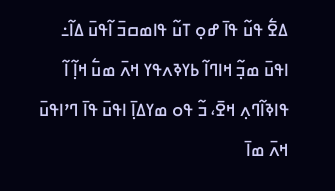ߡߐ߱ ߟߎ߬ ߟߊ߫ ߝߋ߲ ߠߎ߬ ߟߊߘߛߏ߫ ߊ߬ߟߎ߫ ߡߊ߬߸ ߊߟߎ߫ ߘߏ߲߬ ߞߊߣߊ߬ ߕߌߢߍߟߌ ߞߍ߫ ߘߎ߱ ߞߊ߲߬ ߊ߬ ߟߊߢߊ߬ߣߍ߲ ߞߐ߫، ߏ߬ ߟߋ ߘߌߡߊ߲߫ ߊߟߎ߫ ߟߊ߫ ߣߴߊߟߎ߫ ߞߍ߫ ߘߊ߫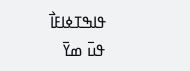ߟߊߒߠߦߊߓߊ߯ ߟߎ߫ ߘߌ߫